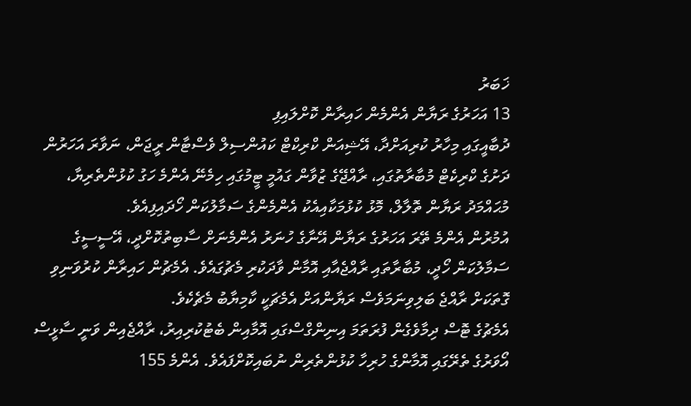ޚަބަރު
13 އަހަރުގެ ރަޔާން އެންމެން ހައިރާން ކޮށްލައިފި
ދުބާއީގައި މިހާރު ކުރިއަށްދާ، އޭޝިއަން ކްރިކްޓް ކައުންސިލް ވެސްޓާން ރީޖަން، ނަވާރަ އަހަރުން ދަށުގެ ކްރިކެޓް މުބާރާތުގައި، ރާއްޖޭގެ ޒުވާން ގައުމީ ޓީމުގައި ހިމެނޭ އެންމެ ހަގު ކުޅުންތެރިޔާ، މުޙައްމަދު ރަޔާން ތޮލާލް، މޮޅު ކުޅުމަކާއިއެކު އެންމެންގެ ސަމާލުކަން ހޯދައިފިއެވެ.
އުމުރުން އެންމެ ތޭރަ އަހަރުގެ ރަޔާން އޭނާގެ ހުނަރު އެންމެނަށް ސާބިތުކޮށްދީ، އޭސީސީގެ ސަމާލުކަން ހޯދީ، މުބާރާތައި ރާއްޖެއާއި އޮމާން ވާދަކުރި މެޗުގައެވެ. އެމެޗުން ހައިރާން ކުރުވަނިވި ގޮތަކަށް ރާއްޖެ ބަލިވިނަމަވެސް ރަޔާންއަށް އެމެޗަކީ ކާމިޔާބު މެޗެކެވެ.
އެމެޗުގެ ޓޮސް ދިމާވެގެން ފުރަތަމަ އިނިންގްސްގައި އޮމާއިން ބެޓުކުރިއިރު، ރާއްޖެއިން ވަނީ ސާޅީސް އޯވަރުގެ ތެރޭގައި އޮމާންގެ ހުރިހާ ކުޅުންތެރިން ނުބައިކޮށްފައެވެ. އެންމެ 155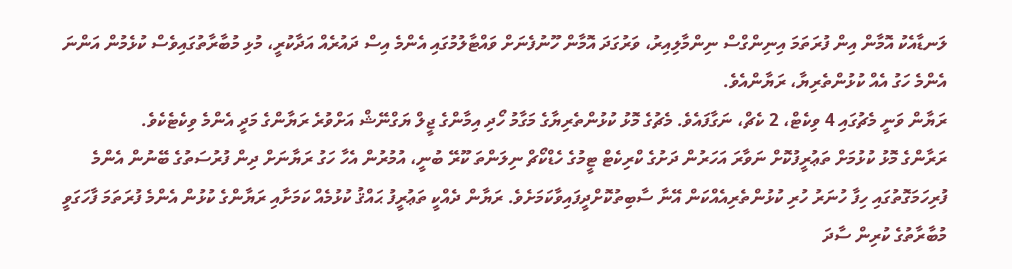ލަނޑާއެކު އޮމާން އިން ފުރަތަމަ އިނިންގްސް ނިންމާލިއިރު، ވަރުގަދަ އޮމާން ހޫނުފެނަށް ވައްޓާލުމުގައި އެންމެ އިސް ދައުރެއް އަދާކުރީ، މުޅި މުބާރާތުގައިވެސް ކުޅެމުން އަންނަ އެންމެ ހަގު އެއް ކުޅުންތެރިޔާ، ރަޔާންއެވެ.
ރަޔާން ވަނީ މެޗުގައި 4 ވިކެޓް، 2 ކެޗް، ނަގާފައެވެ. މެޗުގެ މޮޅު ކުޅުންތެރިޔާގެ މަގާމު ހޯދި އިމާންގެ ޖީލް ޔަގްނޭޝް އަށްވުރެ ރަޔާންގެ މަދީ އެންމެ ވިކެޓެކެވެ.
ރަރާންގެ މޮޅު ކުޅުމަށް ތަޢުރީފުކޮށް ނަވާރަ އަހަރުން ދަށުގެ ކްރިކެޓް ޓީމުގެ ހެޑްކޯޗް ނިލަންތަ ކޫރޭ ބުނީ، އުމުރުން އެހާ ހަގު ރަޔާނަށް ދިން ފުރުސަތުގެ ބޭނުން އެންމެ ފުރިހަމަގޮތުގައި ހިފާ ހުނަރު ހުރި ކުޅުންތެރިއެއްކަން އޭނާ ސާބިތުކޮށްދީފައިވާކަމަށެވެ. ރަޔާން ދެއްކީ ތަޢުރީފު ޙައްޤު ކުޅުމެއް ކަމަށާއި ރަޔާންގެ ކުޅުން އެންމެ ފުރަތަމަ ފާހަގަވީ މުބާރާތުގެ ކުރިން ސާދަ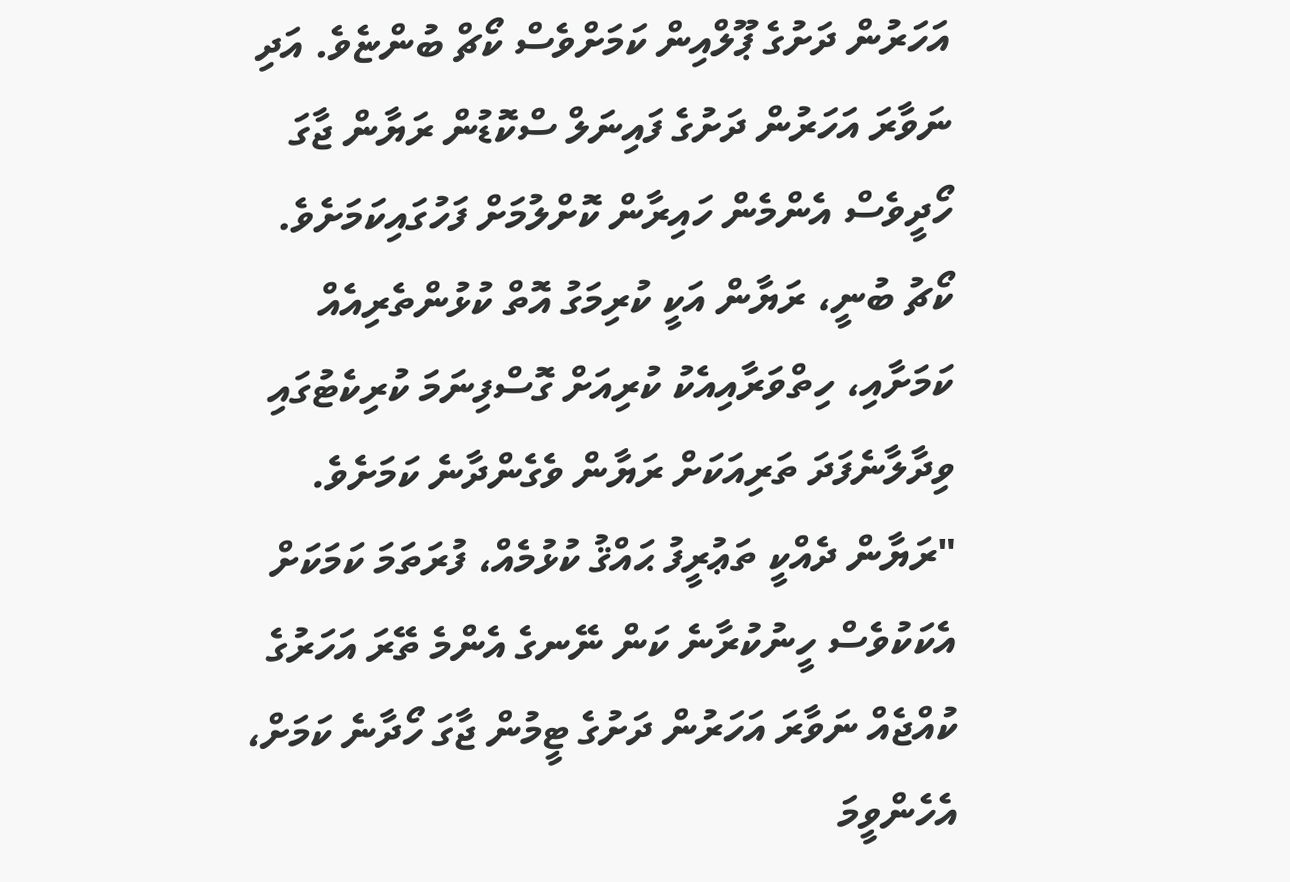އަހަރުން ދަށުގެ ޕޫލްއިން ކަމަށްވެސް ކޯޗް ބުންޏެވެ. އަދި ނަވާރަ އަހަރުން ދަށުގެ ފައިނަލް ސްކޮޑުން ރަޔާން ޖާގަ ހޯދީވެސް އެންމެން ހައިރާން ކޮށްލުމަށް ފަހުގައިކަމަށެވެ.
ކޯޗު ބުނީ، ރަޔާން އަކީ ކުރިމަގު އޮތް ކުޅުންތެރިއެއް ކަމަށާއި، ހިތްވަރާއިއެކު ކުރިއަށް ގޮސްފިނަމަ ކުރިކެޓުގައި ވިދާލާނެފަދަ ތަރިއަކަށް ރަޔާން ވެގެންދާނެ ކަމަށެވެ.
"ރަޔާން ދެއްކީ ތަޢުރީފު ޙައްޤު ކުޅުމެއް، ފުރަތަމަ ކަމަކަށް އެކަކުވެސް ހީނުކުރާނެ ކަން ނޭނގެ އެންމެ ތޭރަ އަހަރުގެ ކުއްޖެއް ނަވާރަ އަހަރުން ދަށުގެ ޓީމުން ޖާގަ ހޯދާނެ ކަމަށް، އެހެންވީމަ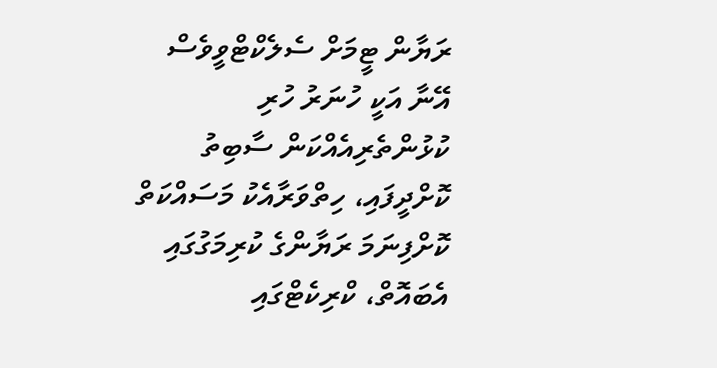ރަޔާން ޓީމަށް ސެލެކްޓްވީވެސް އޭނާ އަކީ ހުނަރު ހުރި ކުޅުންތެރިއެއްކަން ސާބިތު ކޮށްދީފައި، ހިތްވަރާއެކު މަސައްކަތް ކޮށްފިނަމަ ރަޔާންގެ ކުރިމަގުގައި އެބައޮތް، ކްރިކެޓްގައި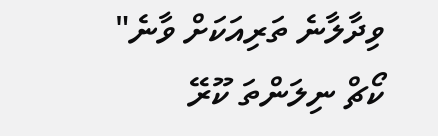ވިދާލާނެ ތަރިއަކަށް ވާނެ" ކޯޗް ނިލަންތަ ކޫރޭ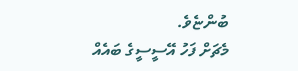ބުންޏެވެ.
މެޗަށް ފަހު އޭސީސީގެ ބައެއް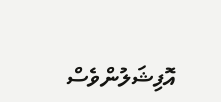އޮފިޝަލުންވެސް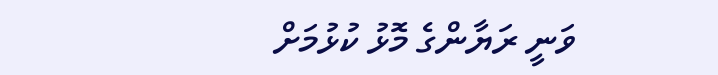ވަނީ ރަޔާންގެ މޮޅު ކުޅުމަށް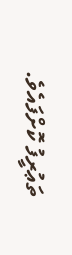ތަޢުރީފު ކޮށްފައެވެ.